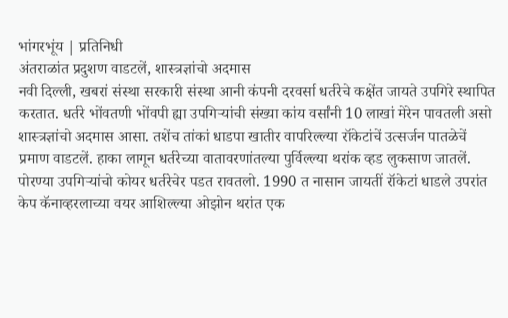भांगरभूंय | प्रतिनिधी
अंतराळांत प्रदुशण वाडटलें, शास्त्रज्ञांचो अदमास
नवी दिल्ली, खबरां संस्था सरकारी संस्था आनी कंपनी दरवर्सा धर्तरेचे कक्षेंत जायते उपगिरे स्थापित करतात. धर्तरे भोंवतणी भोंवपी ह्या उपगिऱ्यांची संख्या कांय वर्सांनी 10 लाखां मेरेन पावतली असो शास्त्रज्ञांचो अदमास आसा. तशेंच तांकां धाडपा खातीर वापरिल्ल्या रॉकेटांचें उत्सर्जन पातळेचें प्रमाण वाडटलें. हाका लागून धर्तरेच्या वातावरणांतल्या पुर्विल्ल्या थरांक व्हड लुकसाण जातलें.
पोरण्या उपगिऱ्यांचो कोयर धर्तरेचेर पडत रावतलो. 1990 त नासान जायतीं रॉकेटां धाडले उपरांत केप कॅनाव्हरलाच्या वयर आशिल्ल्या ओझोन थरांत एक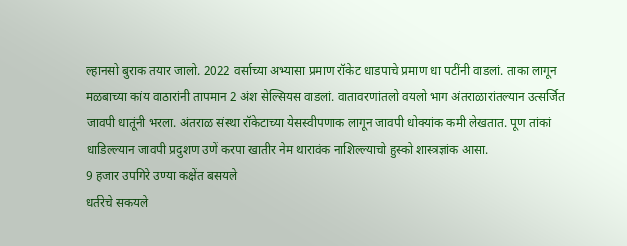ल्हानसो बुराक तयार जालो. 2022 वर्साच्या अभ्यासा प्रमाण रॉकेट धाडपाचे प्रमाण धा पटींनी वाडलां. ताका लागून मळबाच्या कांय वाठारांनी तापमान 2 अंश सेल्सियस वाडलां. वातावरणांतलो वयलो भाग अंतराळारांतल्यान उत्सर्जित जावपी धातूंनी भरला. अंतराळ संस्था रॉकेटाच्या येसस्वीपणाक लागून जावपी धोक्यांक कमी लेखतात. पूण तांकां धाडिल्ल्यान जावपी प्रदुशण उणें करपा खातीर नेम थारावंक नाशिल्ल्याचो हुस्को शास्त्रज्ञांक आसा.
9 हजार उपगिरे उण्या कक्षेंत बसयले
धर्तरेचे सकयले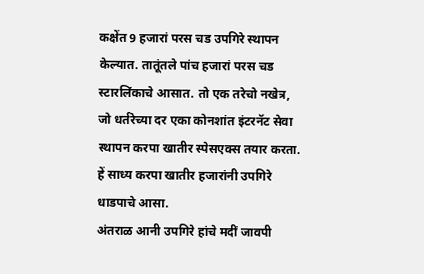कक्षेंत 9 हजारां परस चड उपगिरे स्थापन केल्यात. तातूंतले पांच हजारां परस चड स्टारलिंकाचे आसात. तो एक तरेचो नखेत्र, जो धर्तरेच्या दर एका कोनशांत इंटरनॅट सेवा स्थापन करपा खातीर स्पेसएक्स तयार करता. हें साध्य करपा खातीर हजारांनी उपगिरे धाडपाचे आसा.
अंतराळ आनी उपगिरे हांचे मदीं जावपी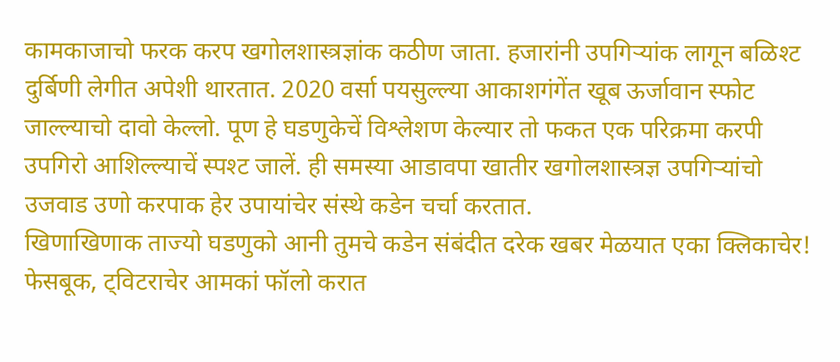कामकाजाचो फरक करप खगोलशास्त्रज्ञांक कठीण जाता. हजारांनी उपगिऱ्यांक लागून बळिश्ट दुर्बिणी लेगीत अपेशी थारतात. 2020 वर्सा पयसुल्ल्या आकाशगंगेंत खूब ऊर्जावान स्फोट जाल्ल्याचो दावो केल्लो. पूण हे घडणुकेचें विश्लेशण केल्यार तो फकत एक परिक्रमा करपी उपगिरो आशिल्ल्याचें स्पश्ट जालें. ही समस्या आडावपा खातीर खगोलशास्त्रज्ञ उपगिऱ्यांचो उजवाड उणो करपाक हेर उपायांचेर संस्थे कडेन चर्चा करतात.
खिणाखिणाक ताज्यो घडणुको आनी तुमचे कडेन संबंदीत दरेक खबर मेळयात एका क्लिकाचेर! फेसबूक, ट्विटराचेर आमकां फॉलो करात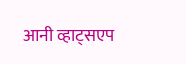आनी व्हाट्सएप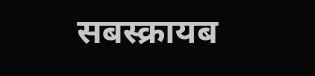सबस्क्रायब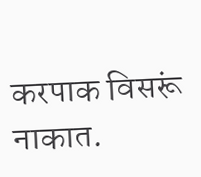करपाक विसरूं नाकात.